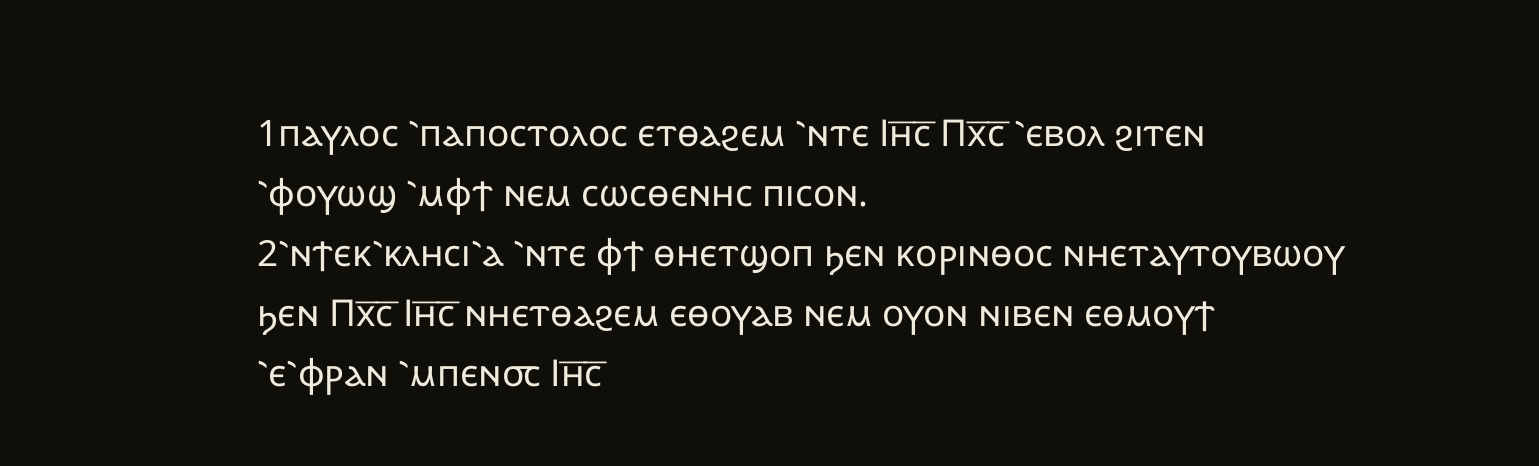1ⲡⲁⲩⲗⲟⲥ ⳿ⲡⲁⲡⲟⲥⲧⲟⲗⲟⲥ ⲉⲧⲑⲁϩⲉⲙ ⳿ⲛⲧⲉ Ⲓⲏ̅ⲥ̅ Ⲡⲭ̅ⲥ̅ ⳿ⲉⲃⲟⲗ ϩⲓⲧⲉⲛ ⳿ⲫⲟⲩⲱϣ ⳿ⲙⲫϯ ⲛⲉⲙ ⲥⲱⲥⲑⲉⲛⲏⲥ ⲡⲓⲥⲟⲛ.
2⳿ⲛϯⲉⲕ⳿ⲕⲗⲏⲥⲓ⳿ⲁ ⳿ⲛⲧⲉ ⲫϯ ⲑⲏⲉⲧϣⲟⲡ ϧⲉⲛ ⲕⲟⲣⲓⲛⲑⲟⲥ ⲛⲏⲉⲧⲁⲩⲧⲟⲩⲃⲱⲟⲩ ϧⲉⲛ Ⲡⲭ̅ⲥ̅ Ⲓⲏ̅ⲥ̅ ⲛⲏⲉⲧⲑⲁϩⲉⲙ ⲉⲑⲟⲩⲁⲃ ⲛⲉⲙ ⲟⲩⲟⲛ ⲛⲓⲃⲉⲛ ⲉⲑⲙⲟⲩϯ ⳿ⲉ⳿ⲫⲣⲁⲛ ⳿ⲙⲡⲉⲛ⳪ Ⲓⲏ̅ⲥ̅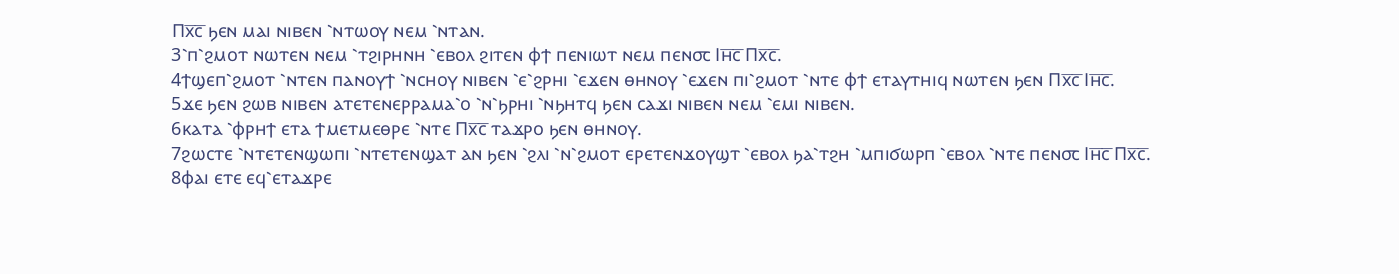Ⲡⲭ̅ⲥ̅ ϧⲉⲛ ⲙⲁⲓ ⲛⲓⲃⲉⲛ ⳿ⲛⲧⲱⲟⲩ ⲛⲉⲙ ⳿ⲛⲧⲁⲛ.
3⳿ⲡ⳿ϩⲙⲟⲧ ⲛⲱⲧⲉⲛ ⲛⲉⲙ ⳿ⲧϩⲓⲣⲏⲛⲏ ⳿ⲉⲃⲟⲗ ϩⲓⲧⲉⲛ ⲫϯ ⲡⲉⲛⲓⲱⲧ ⲛⲉⲙ ⲡⲉⲛ⳪ Ⲓⲏ̅ⲥ̅ Ⲡⲭ̅ⲥ̅.
4ϯϣⲉⲡ⳿ϩⲙⲟⲧ ⳿ⲛⲧⲉⲛ ⲡⲁⲛⲟⲩϯ ⳿ⲛⲥⲏⲟⲩ ⲛⲓⲃⲉⲛ ⳿ⲉ⳿ϩⲣⲏⲓ ⳿ⲉϫⲉⲛ ⲑⲏⲛⲟⲩ ⳿ⲉϫⲉⲛ ⲡⲓ⳿ϩⲙⲟⲧ ⳿ⲛⲧⲉ ⲫϯ ⲉⲧⲁⲩⲧⲏⲓϥ ⲛⲱⲧⲉⲛ ϧⲉⲛ Ⲡⲭ̅ⲥ̅ Ⲓⲏ̅ⲥ̅.
5ϫⲉ ϧⲉⲛ ϩⲱⲃ ⲛⲓⲃⲉⲛ ⲁⲧⲉⲧⲉⲛⲉⲣⲣⲁⲙⲁ⳿ⲟ ⳿ⲛ⳿ϧⲣⲏⲓ ⳿ⲛϧⲏⲧϥ ϧⲉⲛ ⲥⲁϫⲓ ⲛⲓⲃⲉⲛ ⲛⲉⲙ ⳿ⲉⲙⲓ ⲛⲓⲃⲉⲛ.
6ⲕⲁⲧⲁ ⳿ⲫⲣⲏϯ ⲉⲧⲁ ϯⲙⲉⲧⲙⲉⲑⲣⲉ ⳿ⲛⲧⲉ Ⲡⲭ̅ⲥ̅ ⲧⲁϫⲣⲟ ϧⲉⲛ ⲑⲏⲛⲟⲩ.
7ϩⲱⲥⲧⲉ ⳿ⲛⲧⲉⲧⲉⲛϣⲱⲡⲓ ⳿ⲛⲧⲉⲧⲉⲛϣⲁⲧ ⲁⲛ ϧⲉⲛ ⳿ϩⲗⲓ ⳿ⲛ⳿ϩⲙⲟⲧ ⲉⲣⲉⲧⲉⲛϫⲟⲩϣⲧ ⳿ⲉⲃⲟⲗ ϧⲁ⳿ⲧϩⲏ ⳿ⲙⲡⲓϭⲱⲣⲡ ⳿ⲉⲃⲟⲗ ⳿ⲛⲧⲉ ⲡⲉⲛ⳪ Ⲓⲏ̅ⲥ̅ Ⲡⲭ̅ⲥ̅.
8ⲫⲁⲓ ⲉⲧⲉ ⲉϥ⳿ⲉⲧⲁϫⲣⲉ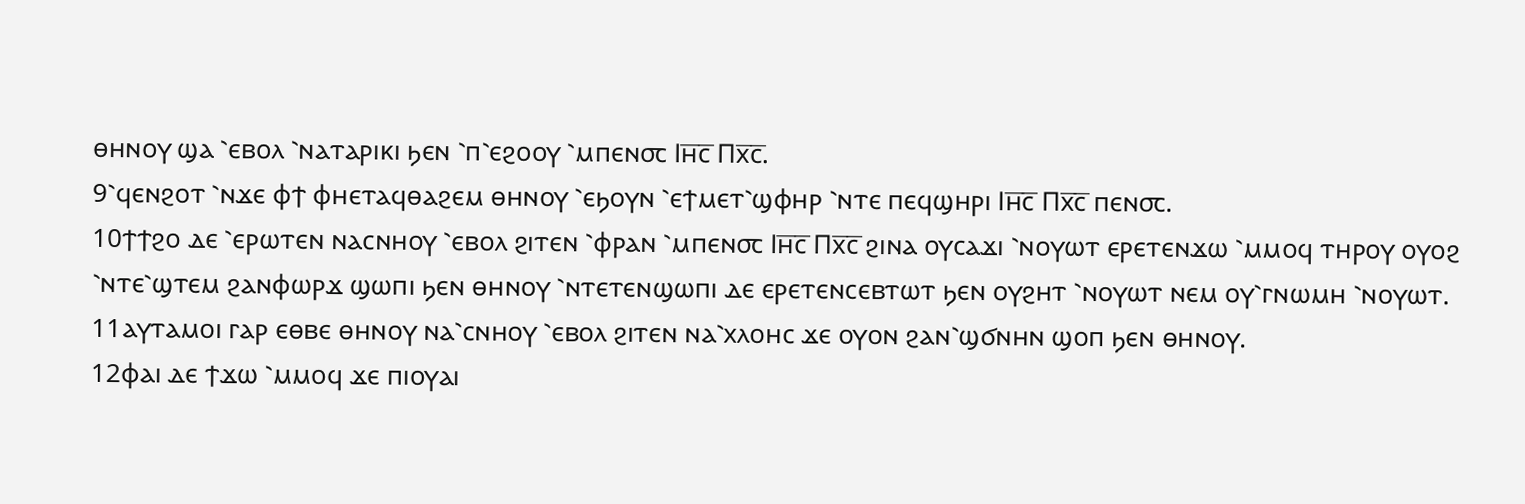ⲑⲏⲛⲟⲩ ϣⲁ ⳿ⲉⲃⲟⲗ ⳿ⲛⲁⲧⲁⲣⲓⲕⲓ ϧⲉⲛ ⳿ⲡ⳿ⲉϩⲟⲟⲩ ⳿ⲙⲡⲉⲛ⳪ Ⲓⲏ̅ⲥ̅ Ⲡⲭ̅ⲥ̅.
9⳿ϥⲉⲛϩⲟⲧ ⳿ⲛϫⲉ ⲫϯ ⲫⲏⲉⲧⲁϥⲑⲁϩⲉⲙ ⲑⲏⲛⲟⲩ ⳿ⲉϧⲟⲩⲛ ⳿ⲉϯⲙⲉⲧ⳿ϣⲫⲏⲣ ⳿ⲛⲧⲉ ⲡⲉϥϣⲏⲣⲓ Ⲓⲏ̅ⲥ̅ Ⲡⲭ̅ⲥ̅ ⲡⲉⲛ⳪.
10ϯϯϩⲟ ⲇⲉ ⳿ⲉⲣⲱⲧⲉⲛ ⲛⲁⲥⲛⲏⲟⲩ ⳿ⲉⲃⲟⲗ ϩⲓⲧⲉⲛ ⳿ⲫⲣⲁⲛ ⳿ⲙⲡⲉⲛ⳪ Ⲓⲏ̅ⲥ̅ Ⲡⲭ̅ⲥ̅ ϩⲓⲛⲁ ⲟⲩⲥⲁϫⲓ ⳿ⲛⲟⲩⲱⲧ ⲉⲣⲉⲧⲉⲛϫⲱ ⳿ⲙⲙⲟϥ ⲧⲏⲣⲟⲩ ⲟⲩⲟϩ ⳿ⲛⲧⲉ⳿ϣⲧⲉⲙ ϩⲁⲛⲫⲱⲣϫ ϣⲱⲡⲓ ϧⲉⲛ ⲑⲏⲛⲟⲩ ⳿ⲛⲧⲉⲧⲉⲛϣⲱⲡⲓ ⲇⲉ ⲉⲣⲉⲧⲉⲛⲥⲉⲃⲧⲱⲧ ϧⲉⲛ ⲟⲩϩⲏⲧ ⳿ⲛⲟⲩⲱⲧ ⲛⲉⲙ ⲟⲩ⳿ⲅⲛⲱⲙⲏ ⳿ⲛⲟⲩⲱⲧ.
11ⲁⲩⲧⲁⲙⲟⲓ ⲅⲁⲣ ⲉⲑⲃⲉ ⲑⲏⲛⲟⲩ ⲛⲁ⳿ⲥⲛⲏⲟⲩ ⳿ⲉⲃⲟⲗ ϩⲓⲧⲉⲛ ⲛⲁ⳿ⲭⲗⲟⲏⲥ ϫⲉ ⲟⲩⲟⲛ ϩⲁⲛ⳿ϣϭⲛⲏⲛ ϣⲟⲡ ϧⲉⲛ ⲑⲏⲛⲟⲩ.
12ⲫⲁⲓ ⲇⲉ ϯϫⲱ ⳿ⲙⲙⲟϥ ϫⲉ ⲡⲓⲟⲩⲁⲓ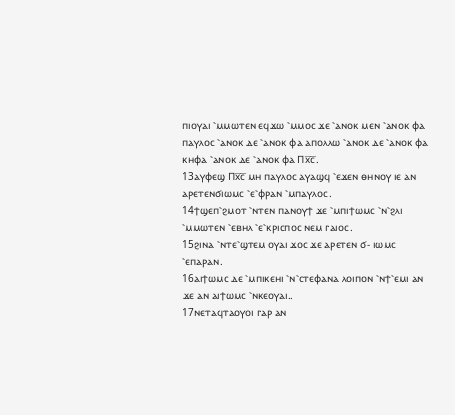ⲡⲓⲟⲩⲁⲓ ⳿ⲙⲙⲱⲧⲉⲛ ⲉϥϫⲱ ⳿ⲙⲙⲟⲥ ϫⲉ ⳿ⲁⲛⲟⲕ ⲙⲉⲛ ⳿ⲁⲛⲟⲕ ⲫⲁ ⲡⲁⲩⲗⲟⲥ ⳿ⲁⲛⲟⲕ ⲇⲉ ⳿ⲁⲛⲟⲕ ⲫⲁ ⲁⲡⲟⲗⲗⲱ ⳿ⲁⲛⲟⲕ ⲇⲉ ⳿ⲁⲛⲟⲕ ⲫⲁ ⲕⲏⲫⲁ ⳿ⲁⲛⲟⲕ ⲇⲉ ⳿ⲁⲛⲟⲕ ⲫⲁ Ⲡⲭ̅ⲥ̅.
13ⲁⲩⲫⲉϣ Ⲡⲭ̅ⲥ̅ ⲙⲏ ⲡⲁⲩⲗⲟⲥ ⲁⲩⲁϣϥ ⳿ⲉϫⲉⲛ ⲑⲏⲛⲟⲩ ⲓⲉ ⲁⲛ ⲁⲣⲉⲧⲉⲛϭⲓⲱⲙⲥ ⳿ⲉ⳿ⲫⲣⲁⲛ ⳿ⲙⲡⲁⲩⲗⲟⲥ.
14ϯϣⲉⲡ⳿ϩⲙⲟⲧ ⳿ⲛⲧⲉⲛ ⲡⲁⲛⲟⲩϯ ϫⲉ ⳿ⲙⲡⲓϯⲱⲙⲥ ⳿ⲛ⳿ϩⲗⲓ ⳿ⲙⲙⲱⲧⲉⲛ ⳿ⲉⲃⲏⲗ ⳿ⲉ⳿ⲕⲣⲓⲥⲡⲟⲥ ⲛⲉⲙ ⲅⲁⲓⲟⲥ.
15ϩⲓⲛⲁ ⳿ⲛⲧⲉ⳿ϣⲧⲉⲙ ⲟⲩⲁⲓ ϫⲟⲥ ϫⲉ ⲁⲣⲉⲧⲉⲛ ϭ- ⲓⲱⲙⲥ ⳿ⲉⲡⲁⲣⲁⲛ.
16ⲁⲓϯⲱⲙⲥ ⲇⲉ ⳿ⲙⲡⲓⲕⲉⲏⲓ ⳿ⲛ⳿ⲥⲧⲉⲫⲁⲛⲁ ⲗⲟⲓⲡⲟⲛ ⳿ⲛϯ⳿ⲉⲙⲓ ⲁⲛ ϫⲉ ⲁⲛ ⲁⲓϯⲱⲙⲥ ⳿ⲛⲕⲉⲟⲩⲁⲓ..
17ⲛⲉⲧⲁϥⲧⲁⲟⲩⲟⲓ ⲅⲁⲣ ⲁⲛ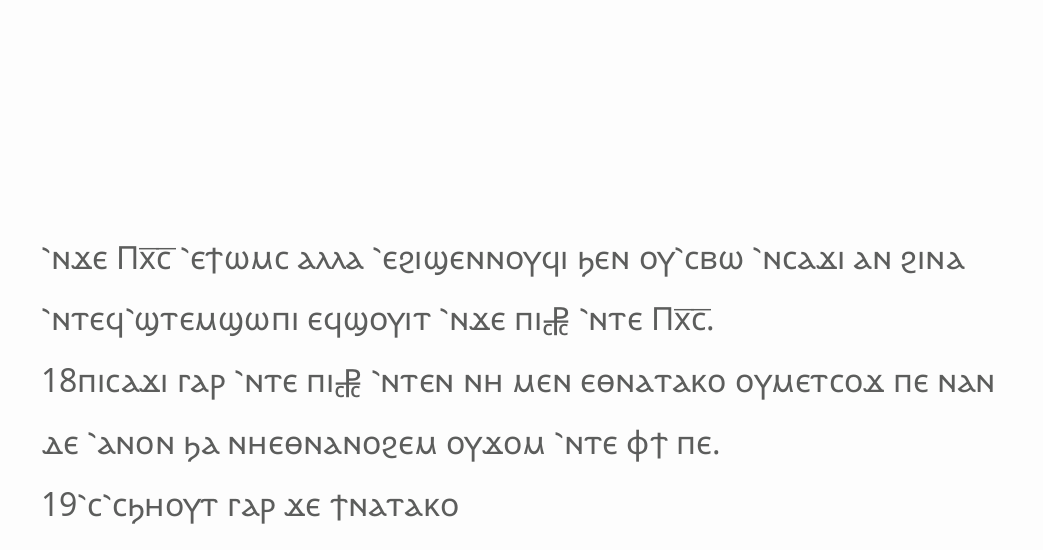⳿ⲛϫⲉ Ⲡⲭ̅ⲥ̅ ⳿ⲉϯⲱⲙⲥ ⲁⲗⲗⲁ ⳿ⲉϩⲓϣⲉⲛⲛⲟⲩϥⲓ ϧⲉⲛ ⲟⲩ⳿ⲥⲃⲱ ⳿ⲛⲥⲁϫⲓ ⲁⲛ ϩⲓⲛⲁ ⳿ⲛⲧⲉϥ⳿ϣⲧⲉⲙϣⲱⲡⲓ ⲉϥϣⲟⲩⲓⲧ ⳿ⲛϫⲉ ⲡⲓ⳧ ⳿ⲛⲧⲉ Ⲡⲭ̅ⲥ̅.
18ⲡⲓⲥⲁϫⲓ ⲅⲁⲣ ⳿ⲛⲧⲉ ⲡⲓ⳧ ⳿ⲛⲧⲉⲛ ⲛⲏ ⲙⲉⲛ ⲉⲑⲛⲁⲧⲁⲕⲟ ⲟⲩⲙⲉⲧⲥⲟϫ ⲡⲉ ⲛⲁⲛ ⲇⲉ ⳿ⲁⲛⲟⲛ ϧⲁ ⲛⲏⲉⲑⲛⲁⲛⲟϩⲉⲙ ⲟⲩϫⲟⲙ ⳿ⲛⲧⲉ ⲫϯ ⲡⲉ.
19⳿ⲥ⳿ⲥϧⲏⲟⲩⲧ ⲅⲁⲣ ϫⲉ ϯⲛⲁⲧⲁⲕⲟ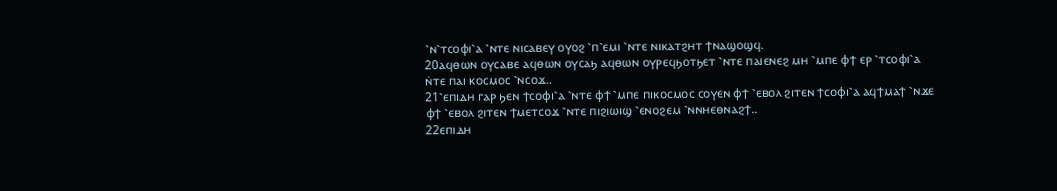⳿ⲛ⳿ⲧⲥⲟⲫⲓ⳿ⲁ ⳿ⲛⲧⲉ ⲛⲓⲥⲁⲃⲉⲩ ⲟⲩⲟϩ ⳿ⲡ⳿ⲉⲙⲓ ⳿ⲛⲧⲉ ⲛⲓⲕⲁⲧϩⲏⲧ ϯⲛⲁϣⲟϣϥ.
20ⲁϥⲑⲱⲛ ⲟⲩⲥⲁⲃⲉ ⲁϥⲑⲱⲛ ⲟⲩⲥⲁϧ ⲁϥⲑⲱⲛ ⲟⲩⲣⲉϥϧⲟⲧϧⲉⲧ ⳿ⲛⲧⲉ ⲡⲁⲓⲉⲛⲉϩ ⲙⲏ ⳿ⲙⲡⲉ ⲫϯ ⲉⲣ ⳿ⲧⲥⲟⲫⲓ⳿ⲁ ⲛ̇ⲧⲉ ⲡⲁⲓ ⲕⲟⲥⲙⲟⲥ ⳿ⲛⲥⲟϫ..
21⳿ⲉⲡⲓⲇⲏ ⲅⲁⲣ ϧⲉⲛ ϯⲥⲟⲫⲓ⳿ⲁ ⳿ⲛⲧⲉ ⲫϯ ⳿ⲙⲡⲉ ⲡⲓⲕⲟⲥⲙⲟⲥ ⲥⲟⲩⲉⲛ ⲫϯ ⳿ⲉⲃⲟⲗ ϩⲓⲧⲉⲛ ϯⲥⲟⲫⲓ⳿ⲁ ⲁϥϯⲙⲁϯ ⳿ⲛϫⲉ ⲫϯ ⳿ⲉⲃⲟⲗ ϩⲓⲧⲉⲛ ϯⲙⲉⲧⲥⲟϫ ⳿ⲛⲧⲉ ⲡⲓϩⲓⲱⲓϣ ⳿ⲉⲛⲟϩⲉⲙ ⳿ⲛⲛⲏⲉⲑⲛⲁϩϯ..
22ⲉⲡⲓⲇⲏ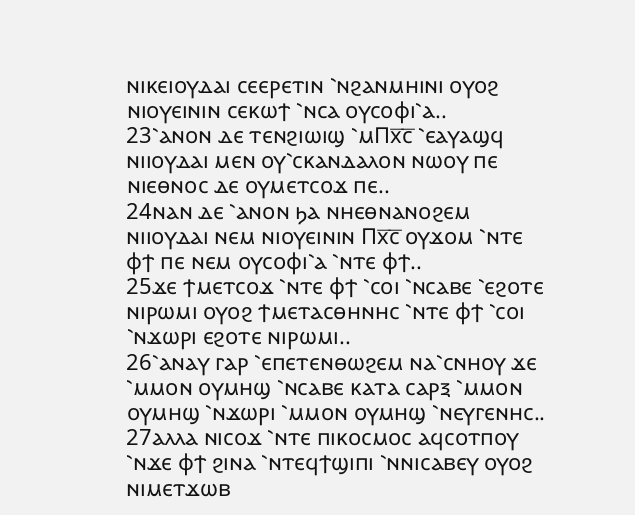ⲛⲓⲕⲉⲓⲟⲩⲇⲁⲓ ⲥⲉⲉⲣⲉⲧⲓⲛ ⳿ⲛϩⲁⲛⲙⲏⲓⲛⲓ ⲟⲩⲟϩ ⲛⲓⲟⲩⲉⲓⲛⲓⲛ ⲥⲉⲕⲱϯ ⳿ⲛⲥⲁ ⲟⲩⲥⲟⲫⲓ⳿ⲁ..
23⳿ⲁⲛⲟⲛ ⲇⲉ ⲧⲉⲛϩⲓⲱⲓϣ ⳿ⲙⲠⲭ̅ⲥ̅ ⳿ⲉⲁⲩⲁϣϥ ⲛⲓⲓⲟⲩⲇⲁⲓ ⲙⲉⲛ ⲟⲩ⳿ⲥⲕⲁⲛⲇⲁⲗⲟⲛ ⲛⲱⲟⲩ ⲡⲉ ⲛⲓⲉⲑⲛⲟⲥ ⲇⲉ ⲟⲩⲙⲉⲧⲥⲟϫ ⲡⲉ..
24ⲛⲁⲛ ⲇⲉ ⳿ⲁⲛⲟⲛ ϧⲁ ⲛⲏⲉⲑⲛⲁⲛⲟϩⲉⲙ ⲛⲓⲓⲟⲩⲇⲁⲓ ⲛⲉⲙ ⲛⲓⲟⲩⲉⲓⲛⲓⲛ Ⲡⲭ̅ⲥ̅ ⲟⲩϫⲟⲙ ⳿ⲛⲧⲉ ⲫϯ ⲡⲉ ⲛⲉⲙ ⲟⲩⲥⲟⲫⲓ⳿ⲁ ⳿ⲛⲧⲉ ⲫϯ..
25ϫⲉ ϯⲙⲉⲧⲥⲟϫ ⳿ⲛⲧⲉ ⲫϯ ⳿ⲥⲟⲓ ⳿ⲛⲥⲁⲃⲉ ⳿ⲉϩⲟⲧⲉ ⲛⲓⲣⲱⲙⲓ ⲟⲩⲟϩ ϯⲙⲉⲧⲁⲥⲑⲏⲛⲏⲥ ⳿ⲛⲧⲉ ⲫϯ ⳿ⲥⲟⲓ ⳿ⲛϫⲱⲣⲓ ⲉϩⲟⲧⲉ ⲛⲓⲣⲱⲙⲓ..
26⳿ⲁⲛⲁⲩ ⲅⲁⲣ ⳿ⲉⲡⲉⲧⲉⲛⲑⲱϩⲉⲙ ⲛⲁ⳿ⲥⲛⲏⲟⲩ ϫⲉ ⳿ⲙⲙⲟⲛ ⲟⲩⲙⲏϣ ⳿ⲛⲥⲁⲃⲉ ⲕⲁⲧⲁ ⲥⲁⲣⲝ ⳿ⲙⲙⲟⲛ ⲟⲩⲙⲏϣ ⳿ⲛϫⲱⲣⲓ ⳿ⲙⲙⲟⲛ ⲟⲩⲙⲏϣ ⳿ⲛⲉⲩⲅⲉⲛⲏⲥ..
27ⲁⲗⲗⲁ ⲛⲓⲥⲟϫ ⳿ⲛⲧⲉ ⲡⲓⲕⲟⲥⲙⲟⲥ ⲁϥⲥⲟⲧⲡⲟⲩ ⳿ⲛϫⲉ ⲫϯ ϩⲓⲛⲁ ⳿ⲛⲧⲉϥϯϣⲓⲡⲓ ⳿ⲛⲛⲓⲥⲁⲃⲉⲩ ⲟⲩⲟϩ ⲛⲓⲙⲉⲧϫⲱⲃ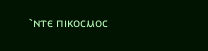⳿ⲛⲧⲉ ⲡⲓⲕⲟⲥⲙⲟⲥ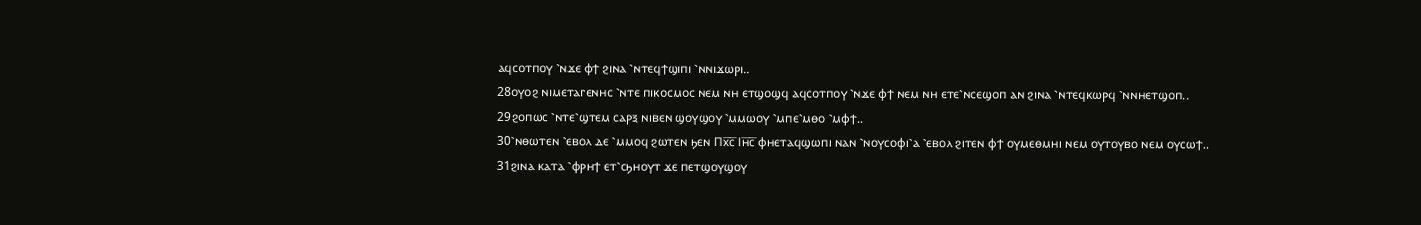ⲁϥⲥⲟⲧⲡⲟⲩ ⳿ⲛϫⲉ ⲫϯ ϩⲓⲛⲁ ⳿ⲛⲧⲉϥϯϣⲓⲡⲓ ⳿ⲛⲛⲓϫⲱⲣⲓ..
28ⲟⲩⲟϩ ⲛⲓⲙⲉⲧⲁⲅⲉⲛⲏⲥ ⳿ⲛⲧⲉ ⲡⲓⲕⲟⲥⲙⲟⲥ ⲛⲉⲙ ⲛⲏ ⲉⲧϣⲟϣϥ ⲁϥⲥⲟⲧⲡⲟⲩ ⳿ⲛϫⲉ ⲫϯ ⲛⲉⲙ ⲛⲏ ⲉⲧⲉ⳿ⲛⲥⲉϣⲟⲡ ⲁⲛ ϩⲓⲛⲁ ⳿ⲛⲧⲉϥⲕⲱⲣϥ ⳿ⲛⲛⲏⲉⲧϣⲟⲡ..
29ϩⲟⲡⲱⲥ ⳿ⲛⲧⲉ⳿ϣⲧⲉⲙ ⲥⲁⲣⲝ ⲛⲓⲃⲉⲛ ϣⲟⲩϣⲟⲩ ⳿ⲙⲙⲱⲟⲩ ⳿ⲙⲡⲉ⳿ⲙⲑⲟ ⳿ⲙⲫϯ..
30⳿ⲛⲑⲱⲧⲉⲛ ⳿ⲉⲃⲟⲗ ⲇⲉ ⳿ⲙⲙⲟϥ ϩⲱⲧⲉⲛ ϧⲉⲛ Ⲡⲭ̅ⲥ̅ Ⲓⲏ̅ⲥ̅ ⲫⲏⲉⲧⲁϥϣⲱⲡⲓ ⲛⲁⲛ ⳿ⲛⲟⲩⲥⲟⲫⲓ⳿ⲁ ⳿ⲉⲃⲟⲗ ϩⲓⲧⲉⲛ ⲫϯ ⲟⲩⲙⲉⲑⲙⲏⲓ ⲛⲉⲙ ⲟⲩⲧⲟⲩⲃⲟ ⲛⲉⲙ ⲟⲩⲥⲱϯ..
31ϩⲓⲛⲁ ⲕⲁⲧⲁ ⳿ⲫⲣⲏϯ ⲉⲧ⳿ⲥϧⲏⲟⲩⲧ ϫⲉ ⲡⲉⲧϣⲟⲩϣⲟⲩ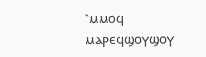⳿ⲙⲙⲟϥ ⲙⲁⲣⲉϥϣⲟⲩϣⲟⲩ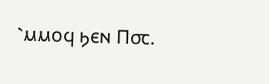⳿ⲙⲙⲟϥ ϧⲉⲛ Ⲡ⳪.